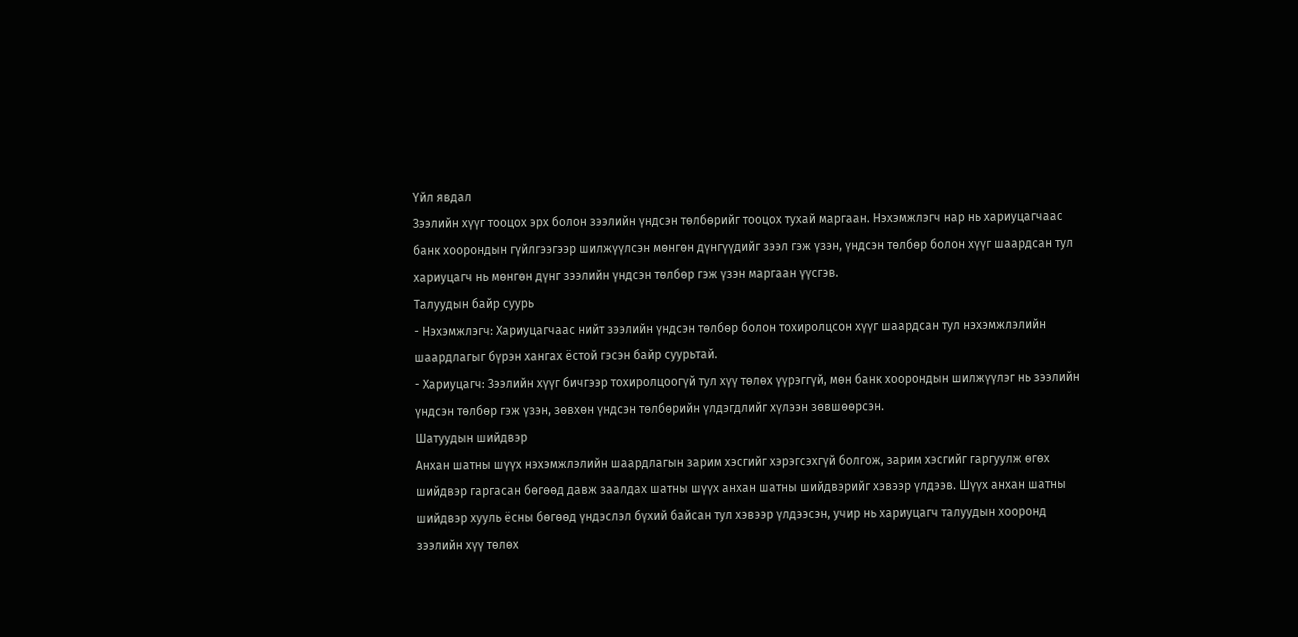Үйл явдал
Зээлийн хүүг тооцох эрх болон зээлийн үндсэн төлбөрийг тооцох тухай маргаан. Нэхэмжлэгч нар нь хариуцагчаас банк хоорондын гүйлгээгээр шилжүүлсэн мөнгөн дүнгүүдийг зээл гэж үзэн, үндсэн төлбөр болон хүүг шаардсан тул хариуцагч нь мөнгөн дүнг зээлийн үндсэн төлбөр гэж үзэн маргаан үүсгэв.
Талуудын байр суурь
- Нэхэмжлэгч: Хариуцагчаас нийт зээлийн үндсэн төлбөр болон тохиролцсон хүүг шаардсан тул нэхэмжлэлийн шаардлагыг бүрэн хангах ёстой гэсэн байр суурьтай.
- Хариуцагч: Зээлийн хүүг бичгээр тохиролцоогүй тул хүү төлөх үүрэггүй, мөн банк хоорондын шилжүүлэг нь зээлийн үндсэн төлбөр гэж үзэн, зөвхөн үндсэн төлбөрийн үлдэгдлийг хүлээн зөвшөөрсэн.
Шатуудын шийдвэр
Анхан шатны шүүх нэхэмжлэлийн шаардлагын зарим хэсгийг хэрэгсэхгүй болгож, зарим хэсгийг гаргуулж өгөх шийдвэр гаргасан бөгөөд давж заалдах шатны шүүх анхан шатны шийдвэрийг хэвээр үлдээв. Шүүх анхан шатны шийдвэр хууль ёсны бөгөөд үндэслэл бүхий байсан тул хэвээр үлдээсэн, учир нь хариуцагч талуудын хооронд зээлийн хүү төлөх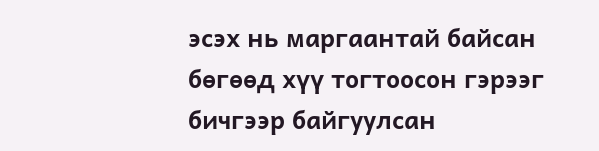эсэх нь маргаантай байсан бөгөөд хүү тогтоосон гэрээг бичгээр байгуулсан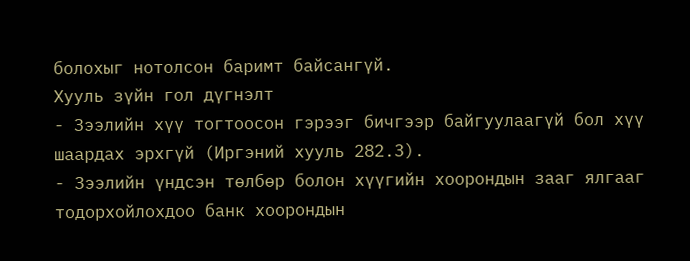болохыг нотолсон баримт байсангүй.
Хууль зүйн гол дүгнэлт
- Зээлийн хүү тогтоосон гэрээг бичгээр байгуулаагүй бол хүү шаардах эрхгүй (Иргэний хууль 282.3).
- Зээлийн үндсэн төлбөр болон хүүгийн хоорондын зааг ялгааг тодорхойлохдоо банк хоорондын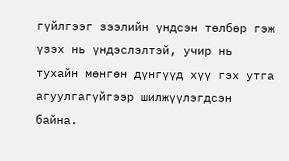гүйлгээг зээлийн үндсэн төлбөр гэж үзэх нь үндэслэлтэй, учир нь тухайн мөнгөн дүнгүүд хүү гэх утга агуулгагүйгээр шилжүүлэгдсэн байна.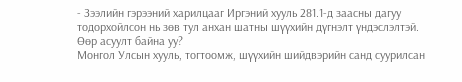- Зээлийн гэрээний харилцааг Иргэний хууль 281.1-д заасны дагуу тодорхойлсон нь зөв тул анхан шатны шүүхийн дүгнэлт үндэслэлтэй.
Өөр асуулт байна уу?
Монгол Улсын хууль, тогтоомж, шүүхийн шийдвэрийн санд суурилсан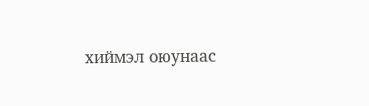хиймэл оюунаас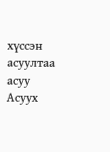хүссэн асуултаа асуу
Асуух